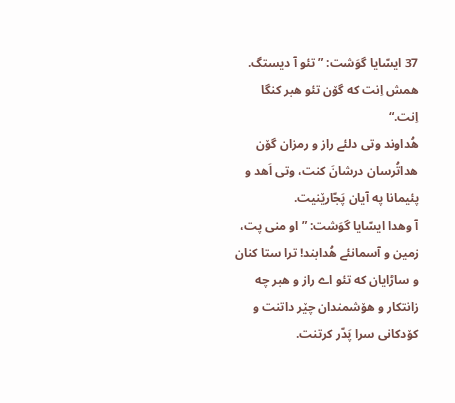37 ایسّایا گوَشت: ”تئو آ دیستگ. همش اِنت که گۆن تئو هبر کنگا اِنت.“
هُداوند وتی دلئے راز و رمزان گۆن هداتُرسان درشانَ کنت، وتی اَهد و پئیمانا په آیان پَجّارێنیت.
آ وهدا ایسّایا گوَشت: ”او منی پت، زمین و آسمانئے هُدابند! ترا ستا کنان و ساڑایان که تئو اے راز و هبر چه زانتکار و هۆشمندان چێر داتنت و کۆدکانی سرا پَدّر کرتنت.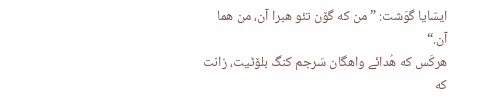ایسّایا گوَشت: ”من که گۆن تئو هبرا آن، من هما آن.“
هرکَس که هُدائے واهگان سَرجم کنگ بلۆٹیت، زانت که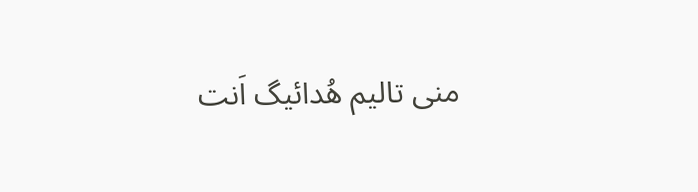منی تالیم هُدائیگ اَنت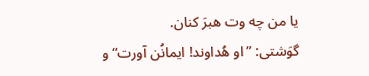یا من چه وت هبرَ کنان.
گوَشتی: ”او هُداوند! ایمانُن آورت“ و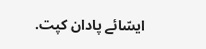ایسّائے پادان کپت.